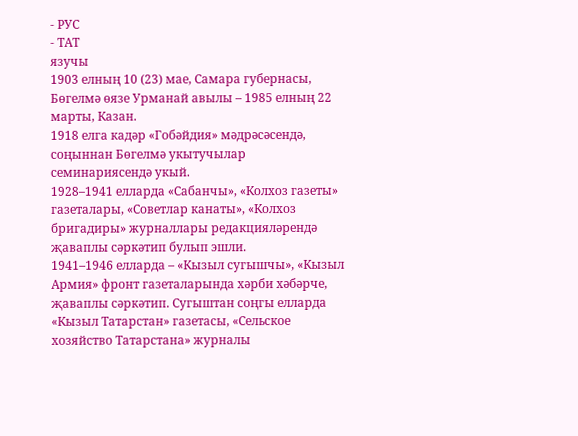- РУС
- ТАТ
язучы
1903 елның 10 (23) мае, Самара губернасы, Бөгелмә өязе Урманай авылы – 1985 елның 22 марты, Казан.
1918 елга кадәр «Гобәйдия» мәдрәсәсендә, соңыннан Бөгелмә укытучылар семинариясендә укый.
1928–1941 елларда «Сабанчы», «Колхоз газеты» газеталары, «Советлар канаты», «Колхоз бригадиры» журналлары редакцияләрендә җаваплы сәркәтип булып эшли.
1941–1946 елларда – «Кызыл сугышчы», «Кызыл Армия» фронт газеталарында хәрби хәбәрче, җаваплы сәркәтип. Сугыштан соңгы елларда «Кызыл Татарстан» газетасы, «Сельское хозяйство Татарстана» журналы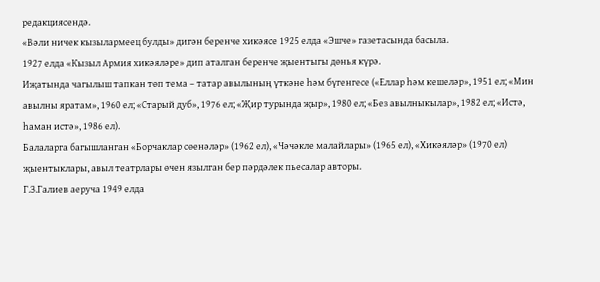редакциясендә.
«Вәли ничек кызылармеец булды» дигән беренче хикәясе 1925 елда «Эшче» газетасында басыла.
1927 елда «Кызыл Армия хикәяләре» дип аталган беренче җыентыгы дөнья күрә.
Иҗатында чагылыш тапкан төп тема – татар авылының үткәне һәм бүгенгесе («Еллар һәм кешеләр», 1951 ел; «Мин авылны яратам», 1960 ел; «Старый дуб», 1976 ел; «Җир турында җыр», 1980 ел; «Без авылныкылар», 1982 ел; «Истә, һаман истә», 1986 ел).
Балаларга багышланган «Борчаклар сөенәләр» (1962 ел), «Чәчәкле малайлары» (1965 ел), «Хикәяләр» (1970 ел) җыентыклары, авыл театрлары өчен язылган бер пәрдәлек пьесалар авторы.
Г.З.Галиев аеруча 1949 елда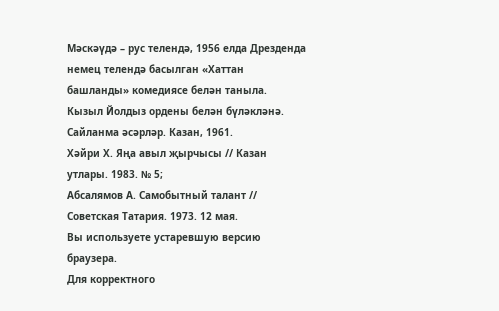Мәскәүдә – рус телендә, 1956 елда Дрезденда немец телендә басылган «Хаттан башланды» комедиясе белән таныла.
Кызыл Йолдыз ордены белән бүләкләнә.
Сайланма әсәрләр. Казан, 1961.
Хәйри Х. Яңа авыл җырчысы // Казан утлары. 1983. № 5;
Абсалямов А. Самобытный талант // Советская Татария. 1973. 12 мая.
Вы используете устаревшую версию браузера.
Для корректного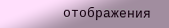отображения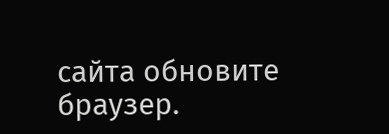сайта обновите браузер.